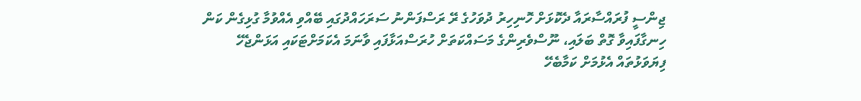ޖިންސީ ފުރައްސާރައާ ދެކޮޅަށް ހޮނިހިރު ދުވަހުގެ ރޭ ރަސްފަންނު ސަރަހައްދުގައި ބޭއްވި އެއްވުމާ ގުޅިގެން ކަން ހިނގާފައިވާ ގޮތް ބަލައި، ނޫސްވެރިންގެ މަސައްކަތަށް ހުރަސްއަޅާފައި ވާނަމަ އެކަމަށްޓަކައި އަޅަންޖެހޭ ފިޔަވަޅުތައް އެޅުމަށް ކަމާބެހޭ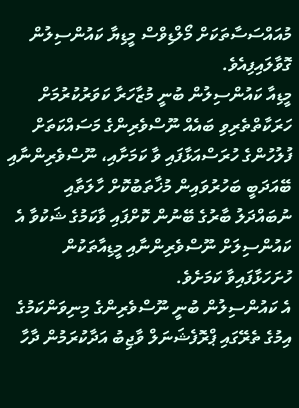މުއައްސަސާތަކަށް މޯލްޑިވްސް މީޑިޔާ ކައުންސިލުން ގޮވާލައިފިއެވެ.
މީޑިއާ ކައުންސިލުން ބުނީ މުޒާހަރާ ކަވަރުކުރުމަށް ހަރަކާތްތެރިވި ބައެއް ނޫސްވެރިންގެ މަސައްކަތަށް ފުލުހުންގެ ހުރަސްއަޅާފައި ވާ ކަމަށާއި، ނޫސްވެރިންނާއި ބޭއަދަބީ ބަހުރުވައިން މުޚާތަބުކޮށް ހާލަތާއި ނުބައްދަލު ބާރުގެ ބޭނުން ކޮށްފައި ވާކަމުގެ ޝަކުވާ އެ ކައުންސިލަށް ނޫސްވެރިންނާއި މީޑިއާތަކުން ހުށަހަޅާފައިވާ ކަމަށެވެ.
އެ ކައުންސިލުން ބުނީ ނޫސްވެރިންގެ މިނިވަންކަމުގެ އިމުގެ ތެރޭގައި ޕްރޮފެޝަނަލް ވާޖިބު އަދާކުރަމުން ދާހާ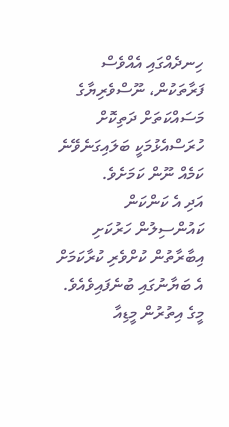ހިނދެއްގައި އެއްވެސް ފަރާތަކުން، ނޫސްވެރިޔާގެ މަސައްކަތަށް ދަތިކޮށް ހުރަސްއެޅުމަކީ ބަލައިގަނެވޭނެ ކަމެއް ނޫން ކަމަށެވެ.
އަދި އެ ކަންކަން ކައުންސިލުން ހަރުކަށި އިބާރާތުން ކުށްވެރި ކުރާކަމަށް އެ ބަޔާނުގައި ބުނެފައިވެއެވެ. މީގެ އިތުރުން މީޑިއާ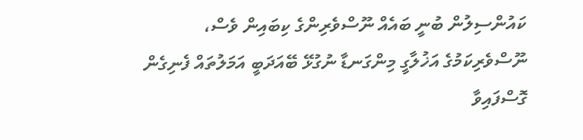ކައުންސިލުން ބުނީ ބައެއް ނޫސްވެރިންގެ ކިބައިން ވެސް، ނޫސްވެރިކަމުގެ އަޚުލާގީ މިންގަނޑާ ނުގުޅޭ ބޭއަދަބީ އަމަލުތައް ފެނިގެން ގޮސްފައިވާ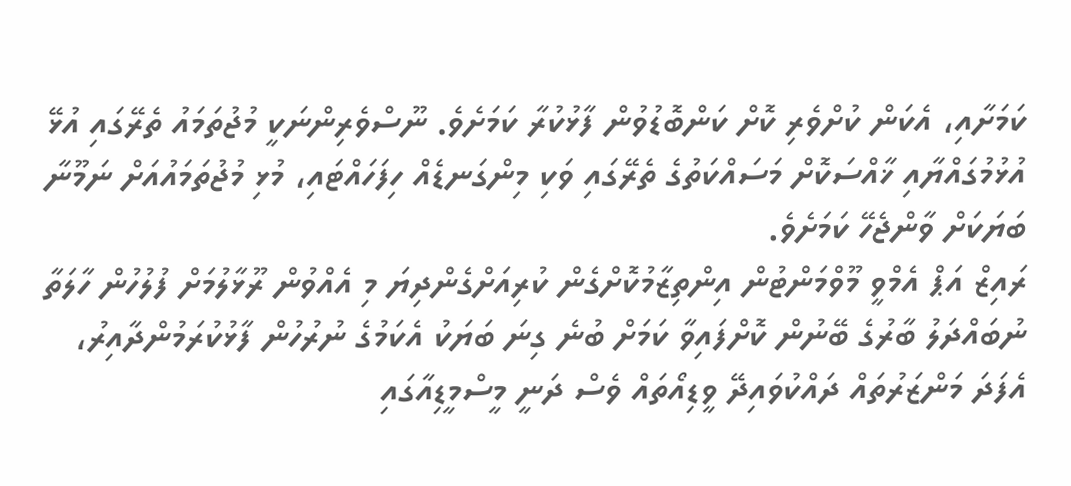ކަމަށާއި، އެކަން ކުށްވެރި ކޮށް ކަންބޮޑުވުން ފާޅުކުރާ ކަމަށެވެ. ނޫސްވެރިންނަކީ މުޖުތަމައު ތެރޭގައި އުޅޭ އުޅުމުގައްޔާއި ޚާއްސަކޮށް މަސައްކަތުގެ ތެރޭގައި ވަކި މިންގަނޑެއް ހިފަހައްޓައި، މުޅި މުޖުތަމައުއަށް ނަމޫނާ ބަޔަކަށް ވާންޖެހޭ ކަމަށެވެ.
ރައިޒް އަޕް އެމްވީ މޫވްމަންޓުން އިންތިޒާމުކޮށްގެން ކުރިއަށްގެންދިޔަ މި އެއްވުން ރޫޅާލުމަށް ފުލުހުން ހާލަތާ ނުބައްދަލު ބާރުގެ ބޭނުން ކޮށްފައިވާ ކަމަށް ބުނެ ގިނަ ބަޔަކު އެކަމުގެ ނުރުހުން ފާޅުކުރަމުންދާއިރު، އެފަދަ މަންޒަރުތައް ދައްކުވައިދޭ ވީޑިއޯތައް ވެސް ދަނީ މީސްމީޑިއާގައި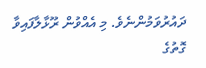ދައުރުވަމުންނެވެ. މި އެއްވުން ރޫޅާލާފައިވާ ގޮތުގެ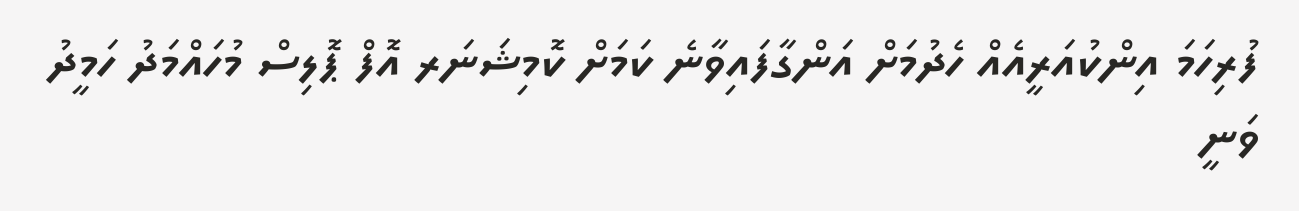ފުރިހަމަ އިންކުއަރީއެއް ހެދުމަށް އަންގާފައިވާނެ ކަމަށް ކޮމިޝަނަރ އޮފް ޕޮލިސް މުހައްމަދު ހަމީދު ވަނީ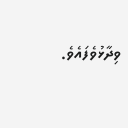ވިދާޅުވެފައެވެ.